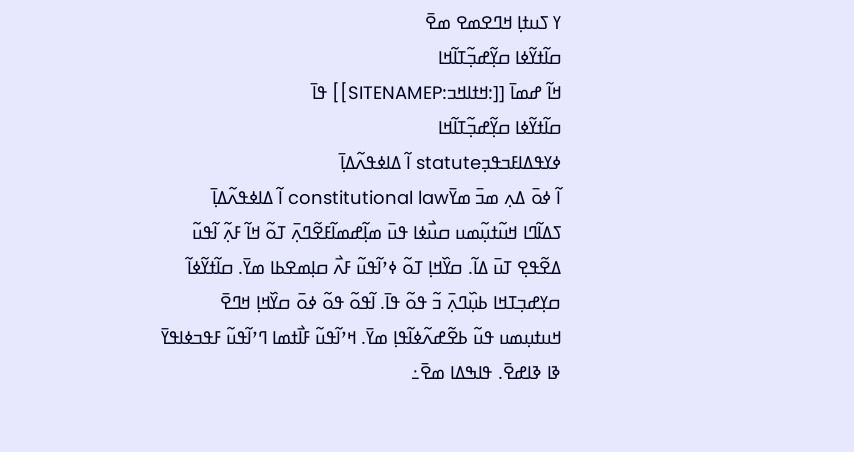ߌ ߖߎߙߊ߲ ߞߣߐߘߐ ߘߐ߫
ߛߊ߬ߙߌ߬ߦߊ ߛߌ߲߬ߝߏ߲߬ߠߊ߬ߞߊ
ߞߊ߬ ߝߘߊ߫ [[:ߞߙߊߞߏ:SITENAMEP]] ߟߊ߫
ߛߊ߬ߙߌ߬ߦߊ ߛߌ߲߬ߝߏ߲߬ߠߊ߬ߞߊ
ߦߌߟߡߊߓߏߟߏ߲statute ߊ߬ ߡߊߦߟߍ߬ߡߊ߲߫
ߊ߬ ߦߋ߫ ߡߍ߲ ߘߏ߫ ߘߌ߫constitutional law ߊ߬ ߡߊߦߟߍ߬ߡߊ߲߫
ߖߡߊ߬ߣߊ ߞߎ߬ߙߎ߲߬ߘߎ ߛߎ߯ߦߊ ߟߎ߫ ߘߊ߲߬ߝߘߊ߬ߓߐ߬ߣߍ߲߫ ߠߋ߬ ߞߊ߬ ߓߍ߲߬ ߊ߬ߟߎ߬ ߡߐ߬ߟߐ߲ ߠߎ߫ ߡߊ߬. ߛߌ߰ߞߊ߲ ߠߋ߬ ߦߴߊ߬ߟߎ߬ ߓߍ߯ ߛߊ߲ߘߐߕߊ ߘߌ߫. ߛߊ߬ߙߌ߬ߦߊ߬ ߛߌ߲ߝߏ߲ߠߞߊ ߕߎ߲߰ߣߍ߲߫ ߏ߬ ߟߋ߬ ߟߊ߫. ߊ߬ߟߋ߬ ߟߋ߬ ߦߋ߫ ߛߌ߰ߞߊ߲ ߞߣߐ߫ ߞߎߙߎ߲ߘߎ ߟߎ߬ ߕߐ߬ߝߍ߬ߦߊ߬ߟߊ߲ ߘߌ߫. ߞߴߊ߬ߟߎ߬ ߓߊ߯ߙߘߊ ߣߴߊ߬ߟߎ߬ ߓߟߏߦߊߟߌ߫ ߢߊ ߢߊߝߐ߫. ߟߊߒߡߊ ߘߐ߫߸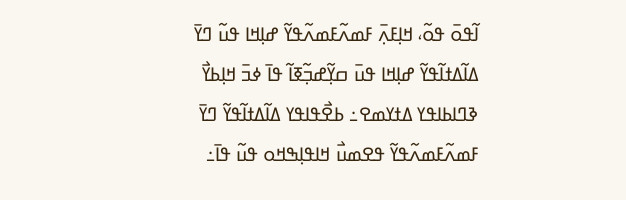ߊ߬ߟߋ߫ ߟߋ߬، ߞߊ߲ߓߍ߲߫ ߓߘߍ߬ߓߘߍ߬ߟߌ߬ ߝߊ߲ߞߊ ߟߎ߬ ߣߌ߫  ߡߊ߬ߡߙߊ߬ߟߌ߬ ߝߊ߲ߞߊ ߟߎ߫ ߛߌ߲߬ߝߏ߲߬ߧߊ߬ ߟߊ߫ ߦߏ߫ ߞߊ߲ߕߌ߯ ߢߣߊߕߊߟߌ ߡߙߌߘߐ߸ ߕߐ߯ߟߊߟߌ ߡߊ߬ߡߙߊ߬ߟߌ߬ ߣߌ߫ ߓߘߍ߬ߓߘߍ߬ߟߌ߬ ߟߐߘߎ߯ ߞߊߟߊ߲ߒߞߋ ߟߎ߬ ߟߊ߫߸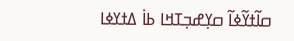ߛߊ߬ߙߌ߬ߦߊ߬ ߛߌ߲ߝߏ߲ߠߞߊ ߕߊ߭ ߡߙߌߦߊ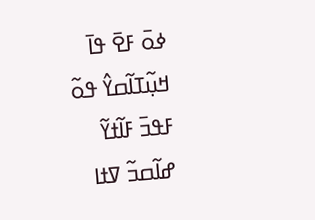ߦߋ߫ ߓߐ߫ ߟߊ߫ ߞߎ߲߬ߠߊ߬ߛߌ߮ ߟߋ߬ ߓߟߏ߫ ߓߊ߬ߙߌ߬ ߝߊ߬ߛߏ߬ ߜߙߊ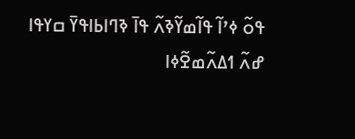ߟߋ߬ ߦߴߊ߬ ߟߊ߬ߘߌ߬ߢߍ߬ ߟߊ߫ ߢߣߊߕߊߟߌ߫ ߛߌߟߊ ߝߍ߬ ߗߡߍ߬ߘߐ߬ߦߊ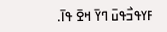ߓߌߟߏ߯ߟߎ߫ ߣߌ߫ ߞߐ߫ ߟߊ߫.